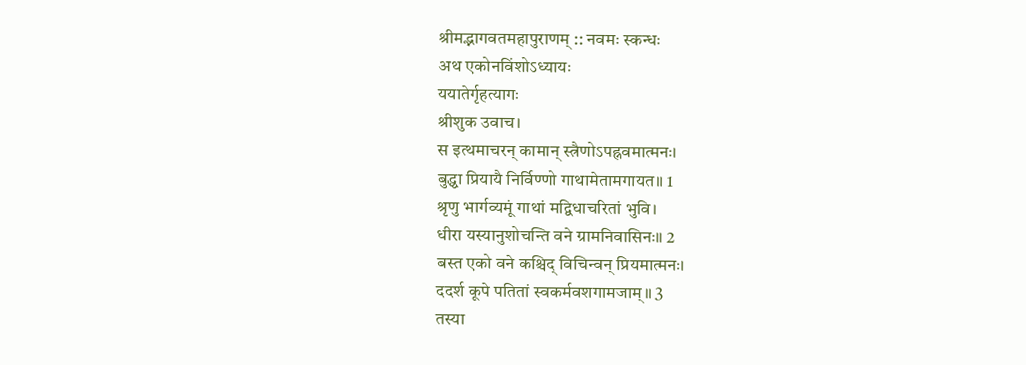श्रीमद्भागवतमहापुराणम् :: नवमः स्कन्धः
अथ एकोनविंशोऽध्यायः
ययातेर्गृहत्यागः
श्रीशुक उवाच।
स इत्थमाचरन् कामान् स्त्रैणोऽपह्नवमात्मनः।
बुद्ध्वा प्रियायै निर्विण्णो गाथामेतामगायत॥ 1
श्रृणु भार्गव्यमूं गाथां मद्विधाचरितां भुवि।
धीरा यस्यानुशोचन्ति वने ग्रामनिवासिनः॥ 2
बस्त एको वने कश्चिद् विचिन्वन् प्रियमात्मनः।
ददर्श कूपे पतितां स्वकर्मवशगामजाम्॥ 3
तस्या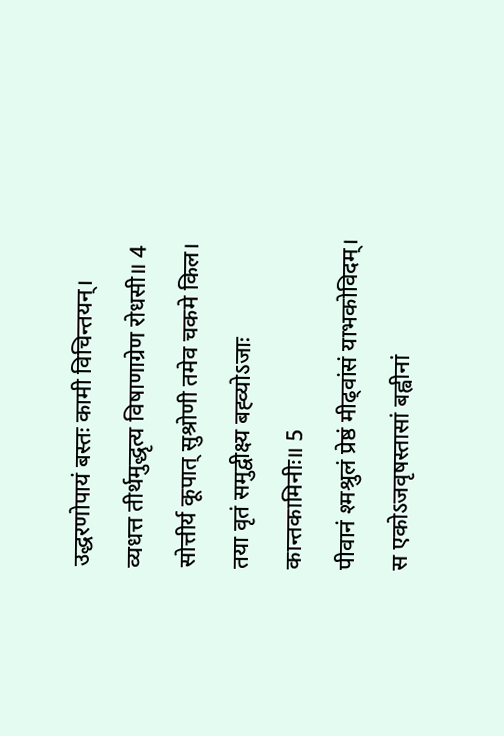उद्धरणोपायं बस्तः कामी विचिन्तयन्।
व्यधत्त तीर्थमुद्धृत्य विषाणाग्रेण रोधसी॥ 4
सोत्तीर्य कूपात् सुश्रोणी तमेव चकमे किल।
तया वृतं समुद्वीक्ष्य बह्व्योऽजाः कान्तकामिनीः॥ 5
पीवानं श्मश्रुलं प्रेष्ठं मीढ्वांसं याभकोविदम्।
स एकोऽजवृषस्तासां बह्वीनां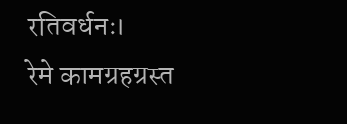रतिवर्धनः।
रेमे कामग्रहग्रस्त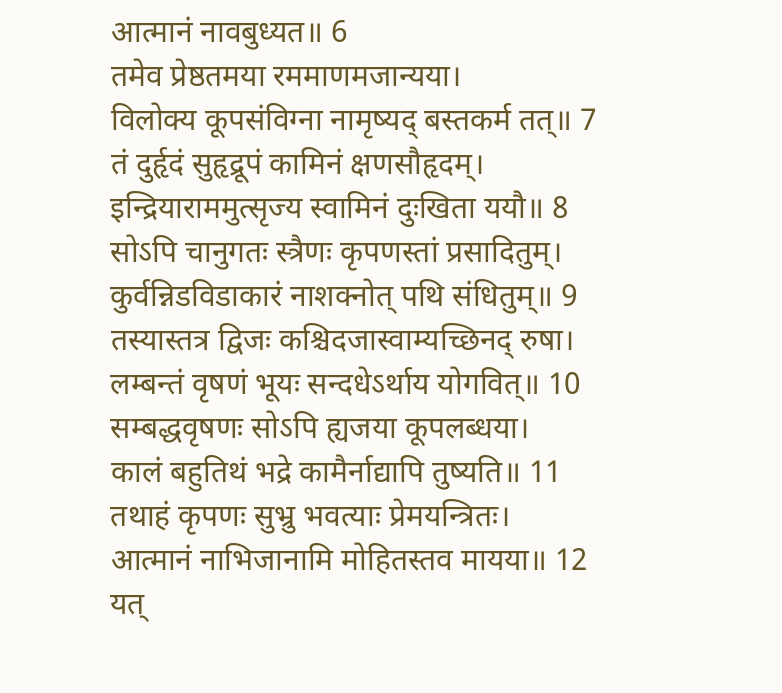आत्मानं नावबुध्यत॥ 6
तमेव प्रेष्ठतमया रममाणमजान्यया।
विलोक्य कूपसंविग्ना नामृष्यद् बस्तकर्म तत्॥ 7
तं दुर्हृदं सुहृद्रूपं कामिनं क्षणसौहृदम्।
इन्द्रियाराममुत्सृज्य स्वामिनं दुःखिता ययौ॥ 8
सोऽपि चानुगतः स्त्रैणः कृपणस्तां प्रसादितुम्।
कुर्वन्निडविडाकारं नाशक्नोत् पथि संधितुम्॥ 9
तस्यास्तत्र द्विजः कश्चिदजास्वाम्यच्छिनद् रुषा।
लम्बन्तं वृषणं भूयः सन्दधेऽर्थाय योगवित्॥ 10
सम्बद्धवृषणः सोऽपि ह्यजया कूपलब्धया।
कालं बहुतिथं भद्रे कामैर्नाद्यापि तुष्यति॥ 11
तथाहं कृपणः सुभ्रु भवत्याः प्रेमयन्त्रितः।
आत्मानं नाभिजानामि मोहितस्तव मायया॥ 12
यत्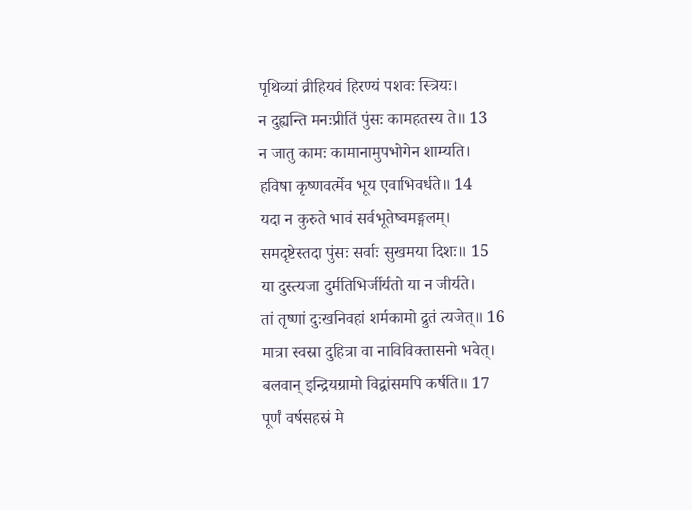पृथिव्यां व्रीहियवं हिरण्यं पशवः स्त्रियः।
न दुह्यन्ति मनःप्रीतिं पुंसः कामहतस्य ते॥ 13
न जातु कामः कामानामुपभोगेन शाम्यति।
हविषा कृष्णवर्त्मेव भूय एवाभिवर्धते॥ 14
यदा न कुरुते भावं सर्वभूतेष्वमङ्गलम्।
समदृष्टेस्तदा पुंसः सर्वाः सुखमया दिशः॥ 15
या दुस्त्यजा दुर्मतिभिर्जीर्यतो या न जीर्यते।
तां तृष्णां दुःखनिवहां शर्मकामो द्रुतं त्यजेत्॥ 16
मात्रा स्वस्रा दुहित्रा वा नाविविक्तासनो भवेत्।
बलवान् इन्द्रियग्रामो विद्वांसमपि कर्षति॥ 17
पूर्णं वर्षसहस्रं मे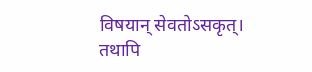विषयान् सेवतोऽसकृत्।
तथापि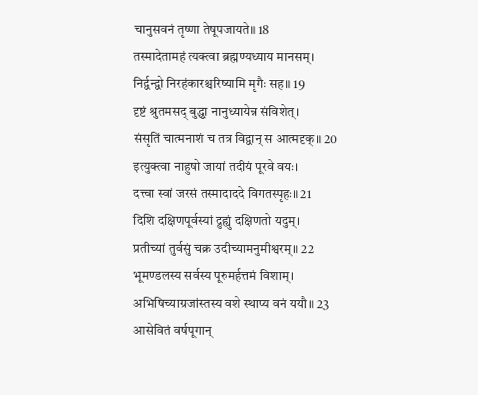चानुसवनं तृष्णा तेषूपजायते॥ 18
तस्मादेतामहं त्यक्त्वा ब्रह्मण्यध्याय मानसम्।
निर्द्वन्द्वो निरहंकारश्चरिष्यामि मृगैः सह॥ 19
दृष्टं श्रुतमसद् बुद्ध्वा नानुध्यायेन्न संविशेत्।
संसृतिं चात्मनाशं च तत्र विद्वान् स आत्मदृक्॥ 20
इत्युक्त्वा नाहुषो जायां तदीयं पूरवे वयः।
दत्त्वा स्वां जरसं तस्मादाददे विगतस्पृहः॥ 21
दिशि दक्षिणपूर्वस्यां द्रुह्युं दक्षिणतो यदुम्।
प्रतीच्यां तुर्वसुं चक्र उदीच्यामनुमीश्वरम्॥ 22
भूमण्डलस्य सर्वस्य पूरुमर्हत्तमं विशाम्।
अभिषिच्याग्रजांस्तस्य वशे स्थाप्य वनं ययौ॥ 23
आसेवितं वर्षपूगान्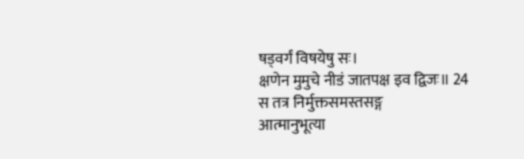षड्वर्गं विषयेषु सः।
क्षणेन मुमुचे नीडं जातपक्ष इव द्विजः॥ 24
स तत्र निर्मुक्तसमस्तसङ्ग
आत्मानुभूत्या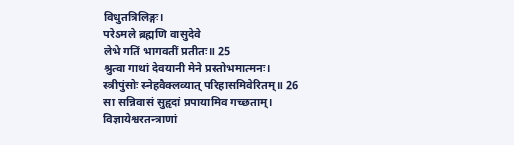विधुतत्रिलिङ्गः।
परेऽमले ब्रह्मणि वासुदेवे
लेभे गतिं भागवतीं प्रतीतः॥ 25
श्रुत्वा गाथां देवयानी मेने प्रस्तोभमात्मनः।
स्त्रीपुंसोः स्नेहवैक्लव्यात् परिहासमिवेरितम्॥ 26
सा सन्निवासं सुहृदां प्रपायामिव गच्छताम्।
विज्ञायेश्वरतन्त्राणां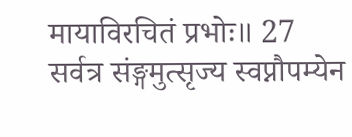मायाविरचितं प्रभोः॥ 27
सर्वत्र संङ्गमुत्सृज्य स्वप्नौपम्येन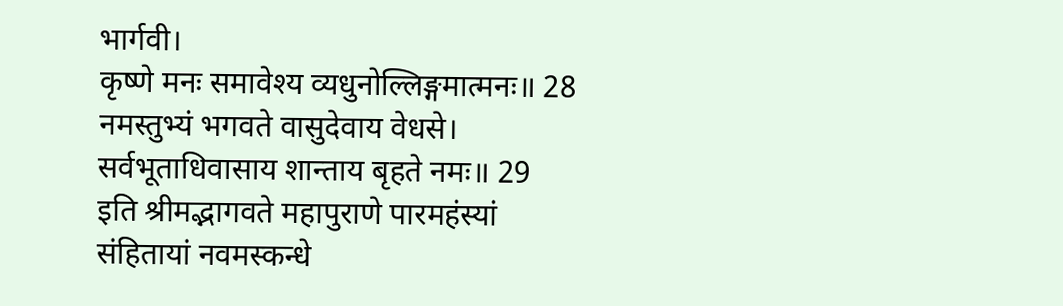भार्गवी।
कृष्णे मनः समावेश्य व्यधुनोल्लिङ्गमात्मनः॥ 28
नमस्तुभ्यं भगवते वासुदेवाय वेधसे।
सर्वभूताधिवासाय शान्ताय बृहते नमः॥ 29
इति श्रीमद्भागवते महापुराणे पारमहंस्यां
संहितायां नवमस्कन्धे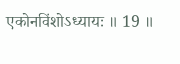एकोनविंशोऽध्यायः ॥ 19 ॥